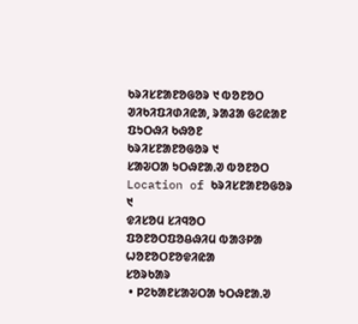ᱠᱨᱤᱥᱱᱟᱱᱚᱜᱚᱨ ᱑ ᱵᱚᱱᱚᱛ
ᱣᱤᱠᱤᱯᱤᱰᱤᱭᱟ, ᱨᱟᱲᱟ ᱜᱮᱭᱟᱱ ᱯᱩᱛᱷᱤ ᱠᱷᱚᱱ
ᱠᱨᱤᱥᱱᱟᱱᱚᱜᱚᱨ ᱑
ᱥᱟᱶᱛᱟ ᱩᱛᱷᱱᱟᱹᱣ ᱵᱚᱱᱚᱛ
Location of ᱠᱨᱤᱥᱱᱟᱱᱚᱜᱚᱨ ᱑
ᱫᱤᱥᱚᱢ ᱥᱤᱧᱚᱛ
ᱯᱚᱱᱚᱛᱯᱚᱪᱷᱤᱢ ᱵᱟᱝᱞᱟ
ᱦᱚᱱᱚᱛᱱᱚᱫᱤᱭᱟ
ᱥᱚᱨᱠᱟᱨ
 • ᱞᱮᱠᱟᱱᱥᱟᱶᱛᱟ ᱩᱛᱷᱱᱟᱹᱣ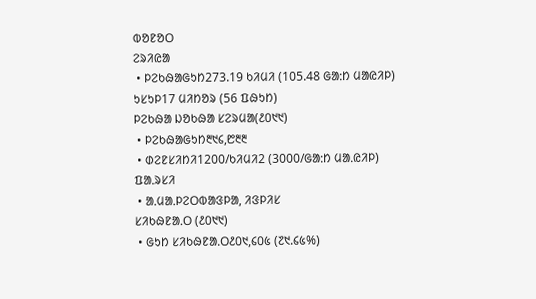ᱵᱚᱱᱚᱛ
ᱮᱨᱤᱭᱟ
 • ᱞᱮᱠᱷᱟᱜᱩᱴ273.19 ᱠᱤᱢᱤ (105.48 ᱜᱟᱺᱴ ᱢᱟᱭᱤᱞ)
ᱩᱥᱩᱞ17 ᱢᱤᱴᱚᱨ (56 ᱯᱷᱩᱴ)
ᱞᱮᱠᱷᱟ ᱡᱚᱠᱷᱟ ᱥᱮᱨᱢᱟ(᱒᱐᱑᱑)
 • ᱞᱮᱠᱷᱟᱜᱩᱴ᱓᱑᱔,᱘᱓᱓
 • ᱰᱮᱱᱥᱤᱴᱤ1200/ᱠᱤᱢᱤ2 (3000/ᱜᱟᱺᱴ ᱢᱟᱹᱭᱤᱞ)
ᱯᱟᱹᱨᱥᱤ
 • ᱟᱹᱢᱟᱹᱞᱮᱛᱵᱟᱝᱞᱟ, ᱤᱝᱞᱤᱥ
ᱥᱤᱠᱷᱱᱟᱹᱛ (᱒᱐᱑᱑)
 • ᱜᱩᱴ ᱥᱤᱠᱷᱱᱟᱹᱛ᱒᱐᱑,᱔᱐᱕ (᱗᱑.᱔᱕%)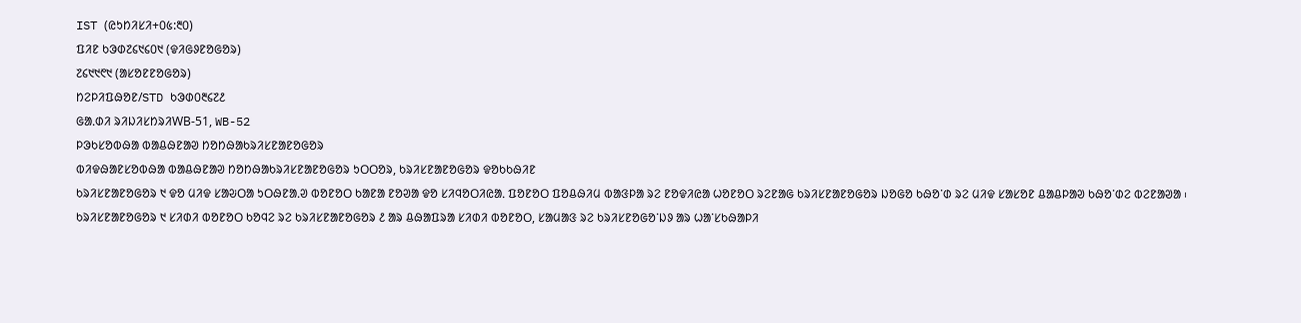IST (ᱭᱩᱴᱤᱥᱤ+᱐᱕:᱓᱐)
ᱯᱤᱱ ᱠᱳᱰ᱗᱔᱑᱔᱐᱑ (ᱫᱤᱜᱽᱱᱚᱜᱚᱨ)
᱗᱔᱑᱑᱖᱑ (ᱟᱥᱚᱱᱱᱚᱜᱚᱨ)
ᱴᱮᱞᱤᱯᱷᱚᱱ/STD ᱠᱳᱰ᱐᱓᱔᱗᱒
ᱜᱟᱹᱰᱤ ᱨᱤᱡᱤᱥᱴᱨᱤWB-51, WB-52
ᱞᱳᱠᱥᱚᱵᱷᱟ ᱵᱟᱪᱷᱱᱟᱣ ᱴᱚᱴᱷᱟᱠᱨᱤᱥᱱᱟᱱᱚᱜᱚᱨ
ᱵᱤᱫᱷᱟᱱᱥᱚᱵᱷᱟ ᱵᱟᱪᱷᱱᱟᱣ ᱴᱚᱴᱷᱟᱠᱨᱤᱥᱱᱟᱱᱚᱜᱚᱨ ᱩᱛᱛᱚᱨ, ᱠᱨᱤᱥᱱᱟᱱᱚᱜᱚᱨ ᱫᱚᱠᱠᱷᱤᱱ
ᱠᱨᱤᱥᱱᱟᱱᱚᱜᱚᱨ ᱑ ᱫᱚ ᱢᱤᱫ ᱥᱟᱶᱛᱟ ᱩᱛᱷᱱᱟᱹᱣ ᱵᱚᱱᱚᱛ ᱠᱟᱱᱟ ᱱᱚᱣᱟ ᱫᱚ ᱥᱤᱧᱚᱛᱤᱭᱟᱹ ᱯᱚᱱᱚᱛ ᱯᱚᱪᱷᱤᱢ ᱵᱟᱝᱞᱟ ᱨᱮ ᱱᱚᱫᱤᱭᱟ ᱦᱚᱱᱚᱛ ᱨᱮᱱᱟᱜ ᱠᱨᱤᱥᱱᱟᱱᱚᱜᱚᱨ ᱡᱚᱜᱚ ᱠᱷᱚᱸᱰ ᱨᱮ ᱢᱤᱫ ᱥᱟᱥᱚᱱ ᱪᱟᱪᱞᱟᱣ ᱠᱷᱚᱸᱰᱮ ᱵᱮᱱᱟᱣᱟ ᱾
ᱠᱨᱤᱥᱱᱟᱱᱚᱜᱚᱨ ᱑ ᱥᱤᱰᱤ ᱵᱚᱱᱚᱛ ᱠᱚᱧᱮ ᱨᱮ ᱠᱨᱤᱥᱱᱟᱱᱚᱜᱚᱨ ᱒ ᱟᱨ ᱪᱷᱟᱯᱨᱟ ᱥᱤᱰᱤ ᱵᱚᱱᱚᱛ, ᱥᱟᱢᱟᱝ ᱨᱮ ᱠᱨᱤᱥᱱᱚᱜᱚᱸᱡᱽ ᱟᱨ ᱦᱟᱸᱥᱠᱷᱟᱞᱤ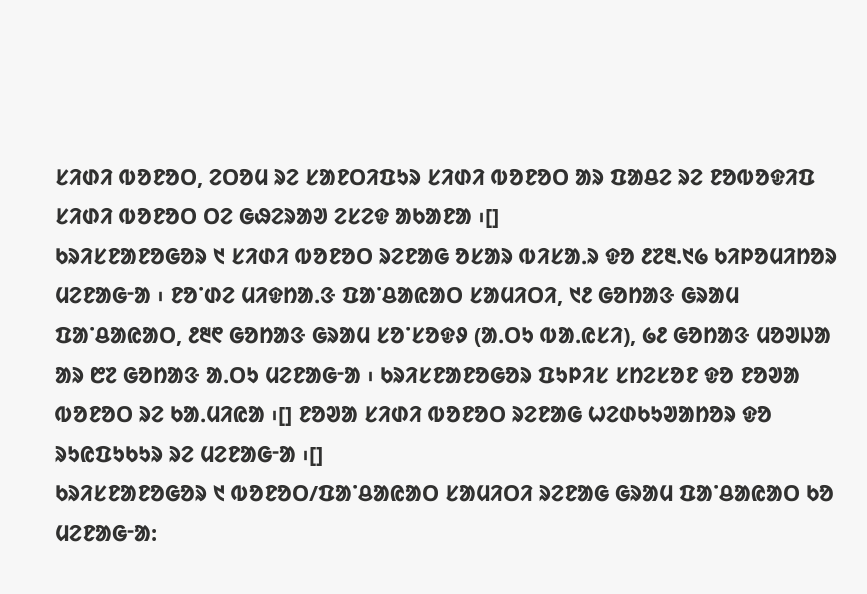ᱥᱤᱰᱤ ᱵᱚᱱᱚᱛ, ᱮᱛᱚᱢ ᱨᱮ ᱥᱟᱱᱛᱤᱯᱩᱨ ᱥᱤᱰᱤ ᱵᱚᱱᱚᱛ ᱟᱨ ᱯᱟᱪᱮ ᱨᱮ ᱱᱚᱵᱚᱫᱤᱯ ᱥᱤᱰᱤ ᱵᱚᱱᱚᱛ ᱛᱮ ᱜᱷᱮᱨᱟᱣ ᱮᱥᱮᱫ ᱟᱠᱟᱱᱟ ᱾[]
ᱠᱨᱤᱥᱱᱟᱱᱚᱜᱚᱨ ᱑ ᱥᱤᱰᱤ ᱵᱚᱱᱚᱛ ᱨᱮᱱᱟᱜ ᱚᱥᱟᱨ ᱵᱤᱥᱟᱹᱨ ᱫᱚ ᱒᱗᱓.᱑᱙ ᱠᱤᱞᱚᱢᱤᱴᱚᱨ ᱢᱮᱱᱟᱜᱼᱟ ᱾ ᱱᱚᱸᱰᱮ ᱢᱤᱫᱴᱟᱹᱝ ᱯᱟᱸᱪᱟᱭᱟᱛ ᱥᱟᱢᱤᱛᱤ, ᱑᱒ ᱜᱚᱴᱟᱝ ᱜᱨᱟᱢ ᱯᱟᱸᱪᱟᱭᱟᱛ, ᱒᱓᱖ ᱜᱚᱴᱟᱝ ᱜᱨᱟᱢ ᱥᱚᱸᱥᱚᱫᱽ (ᱟᱹᱛᱩ ᱵᱟᱹᱭᱥᱤ), ᱙᱒ ᱜᱚᱴᱟᱝ ᱢᱚᱣᱡᱟ ᱟᱨ ᱘᱗ ᱜᱚᱴᱟᱝ ᱟᱹᱛᱩ ᱢᱮᱱᱟᱜᱼᱟ ᱾ ᱠᱨᱤᱥᱱᱟᱱᱚᱜᱚᱨ ᱯᱩᱞᱤᱥ ᱥᱴᱮᱥᱚᱱ ᱫᱚ ᱱᱚᱣᱟ ᱵᱚᱱᱚᱛ ᱨᱮ ᱠᱟᱹᱢᱤᱭᱟ ᱾[] ᱱᱚᱣᱟ ᱥᱤᱰᱤ ᱵᱚᱱᱚᱛ ᱨᱮᱱᱟᱜ ᱦᱮᱰᱠᱩᱣᱟᱴᱚᱨ ᱫᱚ ᱨᱩᱭᱯᱩᱠᱩᱨ ᱨᱮ ᱢᱮᱱᱟᱜᱼᱟ ᱾[]
ᱠᱨᱤᱥᱱᱟᱱᱚᱜᱚᱨ ᱑ ᱵᱚᱱᱚᱛ/ᱯᱟᱸᱪᱟᱭᱟᱛ ᱥᱟᱢᱤᱛᱤ ᱨᱮᱱᱟᱜ ᱜᱨᱟᱢ ᱯᱟᱸᱪᱟᱭᱟᱛ ᱠᱚ ᱢᱮᱱᱟᱜᱼᱟ: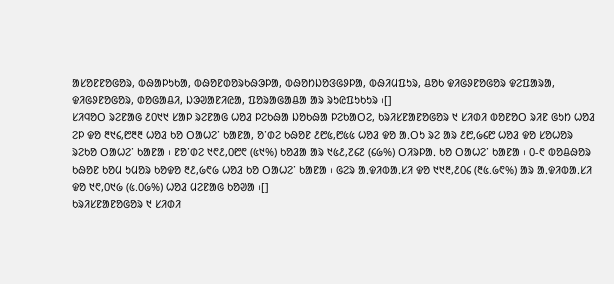ᱟᱥᱚᱱᱱᱚᱜᱚᱨ, ᱵᱷᱟᱞᱩᱠᱟ, ᱵᱷᱚᱱᱰᱚᱨᱠᱷᱳᱞᱟ, ᱵᱷᱚᱴᱡᱚᱝᱜᱽᱞᱟ, ᱵᱷᱤᱢᱯᱩᱨ, ᱪᱚᱠ ᱫᱤᱜᱽᱱᱚᱜᱚᱨ ᱫᱮᱯᱟᱨᱟ, ᱫᱤᱜᱽᱱᱚᱜᱚᱨ, ᱰᱚᱜᱟᱪᱤ, ᱡᱳᱣᱟᱱᱤᱭᱟ, ᱯᱚᱨᱟᱜᱟᱪᱟ ᱟᱨ ᱨᱩᱭᱯᱩᱠᱩᱨ ᱾[]
ᱥᱤᱧᱚᱛ ᱨᱮᱱᱟᱜ ᱒᱐᱑᱑ ᱥᱟᱞ ᱨᱮᱱᱟᱜ ᱦᱚᱲ ᱞᱮᱠᱷᱟ ᱡᱚᱠᱷᱟ ᱞᱮᱠᱟᱛᱮ, ᱠᱨᱤᱥᱱᱟᱱᱚᱜᱚᱨ ᱑ ᱥᱤᱰᱤ ᱵᱚᱱᱚᱛ ᱨᱤᱱ ᱜᱩᱴ ᱦᱚᱲ ᱮᱞ ᱫᱚ ᱓᱑᱔,᱘᱓᱓ ᱦᱚᱲ ᱠᱚ ᱛᱟᱦᱮᱸ ᱠᱟᱱᱟ, ᱚᱸᱰᱮ ᱠᱷᱚᱱ ᱒᱘᱕,᱘᱕᱕ ᱦᱚᱲ ᱫᱚ ᱟᱹᱛᱩ ᱨᱮ ᱟᱨ ᱒᱘,᱙᱔᱘ ᱦᱚᱲ ᱫᱚ ᱥᱚᱦᱚᱨ ᱨᱮᱠᱚ ᱛᱟᱦᱮᱸ ᱠᱟᱱᱟ ᱾ ᱱᱚᱸᱰᱮ ᱑᱖᱒,᱐᱘᱖ (᱕᱑%) ᱠᱚᱲᱟ ᱟᱨ ᱑᱕᱒,᱗᱔᱗ (᱔᱙%) ᱛᱤᱨᱞᱟᱹ ᱠᱚ ᱛᱟᱦᱮᱸ ᱠᱟᱱᱟ ᱾ ᱐-᱖ ᱵᱚᱪᱷᱚᱨ ᱠᱷᱚᱱ ᱠᱚᱢ ᱩᱢᱚᱨ ᱠᱚᱫᱚ ᱓᱒,᱙᱖᱙ ᱦᱚᱲ ᱠᱚ ᱛᱟᱦᱮᱸ ᱠᱟᱱᱟ ᱾ ᱜᱮᱨ ᱟᱹᱫᱤᱵᱟᱹᱥᱤ ᱫᱚ ᱑᱑᱓,᱒᱐᱔ (᱓᱕.᱙᱖%) ᱟᱨ ᱟᱹᱫᱤᱵᱟᱹᱥᱤ ᱫᱚ ᱑᱖,᱐᱑᱙ (᱕.᱐᱙%) ᱦᱚᱲ ᱢᱮᱱᱟᱜ ᱠᱚᱣᱟ ᱾[]
ᱠᱨᱤᱥᱱᱟᱱᱚᱜᱚᱨ ᱑ ᱥᱤᱰᱤ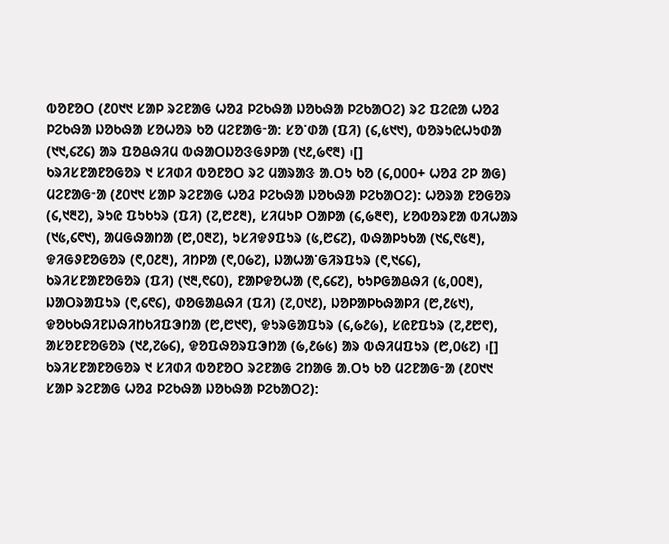ᱵᱚᱱᱚᱛ (᱒᱐᱑᱑ ᱥᱟᱞ ᱨᱮᱱᱟᱜ ᱦᱚᱲ ᱞᱮᱠᱷᱟ ᱡᱚᱠᱷᱟ ᱞᱮᱠᱟᱛᱮ) ᱨᱮ ᱯᱮᱭᱟ ᱦᱚᱲ ᱞᱮᱠᱷᱟ ᱡᱚᱠᱷᱟ ᱥᱚᱦᱚᱨ ᱠᱚ ᱢᱮᱱᱟᱜᱼᱟ: ᱥᱚᱸᱰᱟ (ᱯᱤ) (᱔,᱕᱑᱑), ᱵᱚᱨᱩᱭᱦᱩᱰᱟ (᱑᱑,᱔᱗᱔) ᱟᱨ ᱯᱚᱪᱷᱤᱢ ᱵᱷᱟᱛᱡᱚᱝᱜᱽᱞᱟ (᱑᱒,᱙᱖᱓) ᱾[]
ᱠᱨᱤᱥᱱᱟᱱᱚᱜᱚᱨ ᱑ ᱥᱤᱰᱤ ᱵᱚᱱᱚᱛ ᱨᱮ ᱢᱟᱨᱟᱝ ᱟᱹᱛᱩ ᱠᱚ (᱔,᱐᱐᱐+ ᱦᱚᱲ ᱮᱞ ᱟᱜ) ᱢᱮᱱᱟᱜᱼᱟ (᱒᱐᱑᱑ ᱥᱟᱞ ᱨᱮᱱᱟᱜ ᱦᱚᱲ ᱞᱮᱠᱷᱟ ᱡᱚᱠᱷᱟ ᱞᱮᱠᱟᱛᱮ): ᱦᱚᱨᱟ ᱱᱚᱜᱚᱨ (᱔,᱑᱓᱗), ᱨᱩᱭ ᱯᱩᱠᱩᱨ (ᱯᱤ) (᱗,᱘᱒᱓), ᱥᱤᱢᱩᱞ ᱛᱟᱞᱟ (᱔,᱙᱓᱖), ᱥᱚᱵᱚᱨᱱᱟ ᱵᱤᱦᱟᱨ (᱑᱕,᱔᱖᱑), ᱟᱢᱜᱷᱟᱴᱟ (᱘,᱐᱓᱗), ᱩᱥᱤᱫᱽᱯᱩᱨ (᱕,᱘᱔᱗), ᱵᱷᱟᱞᱩᱠᱟ (᱑᱔,᱖᱕᱓), ᱫᱤᱜᱽᱱᱚᱜᱚᱨ (᱖,᱐᱒᱓), ᱤᱴᱞᱟ (᱖,᱐᱙᱗), ᱡᱟᱦᱟᱸᱜᱤᱨᱯᱩᱨ (᱖,᱑᱔᱔), ᱠᱨᱤᱥᱱᱟᱱᱚᱜᱚᱨ (ᱯᱤ) (᱑᱓,᱖᱔᱐), ᱱᱟᱞᱫᱚᱦᱟ (᱖,᱔᱔᱗), ᱠᱩᱞᱜᱟᱪᱷᱤ (᱕,᱐᱐᱓), ᱡᱟᱛᱨᱟᱯᱩᱨ (᱖,᱔᱖᱔), ᱰᱚᱜᱟᱪᱷᱤ (ᱯᱤ) (᱗,᱐᱑᱒), ᱡᱚᱞᱟᱞᱠᱷᱟᱞᱤ (᱘,᱒᱕᱑), ᱫᱚᱠᱠᱷᱤᱱᱡᱷᱤᱴᱠᱤᱯᱳᱴᱟ (᱘,᱘᱑᱖), ᱫᱩᱨᱜᱟᱯᱩᱨ (᱔,᱙᱒᱙), ᱥᱭᱱᱯᱩᱨ (᱗,᱒᱘᱖), ᱟᱥᱚᱱᱱᱚᱜᱚᱨ (᱑᱒,᱗᱙᱔), ᱫᱚᱯᱷᱚᱨᱯᱳᱴᱟ (᱙,᱒᱙᱕) ᱟᱨ ᱵᱷᱤᱢᱯᱩᱨ (᱘,᱐᱕᱗) ᱾[]
ᱠᱨᱤᱥᱱᱟᱱᱚᱜᱚᱨ ᱑ ᱥᱤᱰᱤ ᱵᱚᱱᱚᱛ ᱨᱮᱱᱟᱜ ᱮᱴᱟᱜ ᱟᱹᱛᱩ ᱠᱚ ᱢᱮᱱᱟᱜᱼᱟ (᱒᱐᱑᱑ ᱥᱟᱞ ᱨᱮᱱᱟᱜ ᱦᱚᱲ ᱞᱮᱠᱷᱟ ᱡᱚᱠᱷᱟ ᱞᱮᱠᱟᱛᱮ):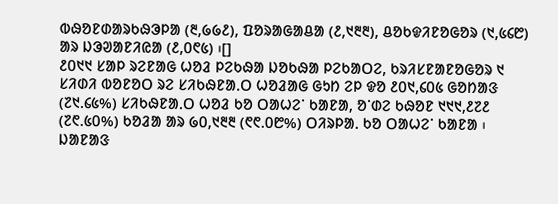ᱵᱷᱚᱱᱰᱟᱨᱠᱷᱳᱞᱟ (᱓,᱙᱙᱒), ᱯᱚᱨᱟᱜᱟᱪᱟ (᱒,᱑᱓᱓), ᱪᱚᱠᱫᱤᱱᱚᱜᱚᱨ (᱑,᱕᱔᱘) ᱟᱨ ᱡᱳᱣᱟᱱᱤᱭᱟ (᱒,᱐᱖᱕) ᱾[]
᱒᱐᱑᱑ ᱥᱟᱞ ᱨᱮᱱᱟᱜ ᱦᱚᱲ ᱞᱮᱠᱷᱟ ᱡᱚᱠᱷᱟ ᱞᱮᱠᱟᱛᱮ, ᱠᱨᱤᱥᱱᱟᱱᱚᱜᱚᱨ ᱑ ᱥᱤᱰᱤ ᱵᱚᱱᱚᱛ ᱨᱮ ᱥᱤᱠᱷᱱᱟᱹᱛ ᱦᱚᱲᱟᱜ ᱜᱩᱴ ᱮᱞ ᱫᱚ ᱒᱐᱑,᱔᱐᱕ ᱜᱚᱴᱟᱝ (᱗᱑.᱔᱕%) ᱥᱤᱠᱷᱱᱟᱹᱛ ᱦᱚᱲ ᱠᱚ ᱛᱟᱦᱮᱸ ᱠᱟᱱᱟ, ᱚᱸᱰᱮ ᱠᱷᱚᱱ ᱑᱑᱑,᱒᱗᱒ (᱗᱖.᱕᱐%) ᱠᱚᱲᱟ ᱟᱨ ᱙᱐,᱑᱓᱓ (᱖᱖.᱐᱘%) ᱛᱤᱨᱞᱟᱹ ᱠᱚ ᱛᱟᱦᱮᱸ ᱠᱟᱱᱟ ᱾ ᱡᱟᱱᱟᱝ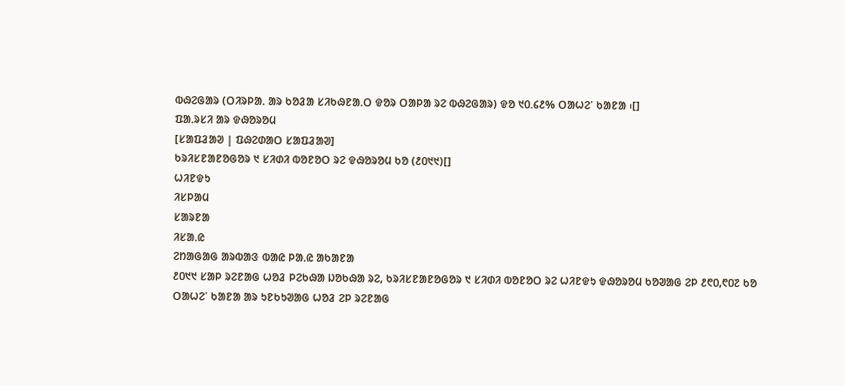ᱵᱷᱮᱜᱟᱨ (ᱛᱤᱨᱞᱟᱹ ᱟᱨ ᱠᱚᱲᱟ ᱥᱤᱠᱷᱱᱟᱹᱛ ᱫᱚᱨ ᱛᱟᱞᱟ ᱨᱮ ᱵᱷᱮᱜᱟᱨ) ᱫᱚ ᱑᱐.᱔᱒% ᱛᱟᱦᱮᱸ ᱠᱟᱱᱟ ᱾[]
ᱯᱟᱹᱨᱥᱤ ᱟᱨ ᱫᱷᱚᱨᱚᱢ
[ᱥᱟᱯᱲᱟᱣ | ᱯᱷᱮᱰᱟᱛ ᱥᱟᱯᱲᱟᱣ]
ᱠᱨᱤᱥᱱᱟᱱᱚᱜᱚᱨ ᱑ ᱥᱤᱰᱤ ᱵᱚᱱᱚᱛ ᱨᱮ ᱫᱷᱚᱨᱚᱢ ᱠᱚ (᱒᱐᱑᱑)[]
ᱦᱤᱱᱫᱩ
ᱤᱥᱞᱟᱢ
ᱥᱟᱨᱱᱟ
ᱤᱥᱟᱹᱭ
ᱮᱴᱟᱜᱟᱜ ᱟᱨᱵᱟᱝ ᱵᱟᱭ ᱞᱟᱹᱭ ᱟᱠᱟᱱᱟ
᱒᱐᱑᱑ ᱥᱟᱞ ᱨᱮᱱᱟᱜ ᱦᱚᱲ ᱞᱮᱠᱷᱟ ᱡᱚᱠᱷᱟ ᱨᱮ, ᱠᱨᱤᱥᱱᱟᱱᱚᱜᱚᱨ ᱑ ᱥᱤᱰᱤ ᱵᱚᱱᱚᱛ ᱨᱮ ᱦᱤᱱᱫᱩ ᱫᱷᱚᱨᱚᱢ ᱠᱚᱣᱟᱜ ᱮᱞ ᱒᱖᱐,᱖᱐᱗ ᱠᱚ ᱛᱟᱦᱮᱸ ᱠᱟᱱᱟ ᱟᱨ ᱩᱱᱠᱩᱣᱟᱜ ᱦᱚᱲ ᱮᱞ ᱨᱮᱱᱟᱜ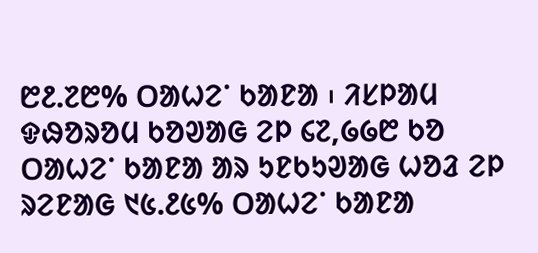᱘᱒.᱗᱘% ᱛᱟᱦᱮᱸ ᱠᱟᱱᱟ ᱾ ᱤᱥᱞᱟᱢ ᱫᱷᱚᱨᱚᱢ ᱠᱚᱣᱟᱜ ᱮᱞ ᱔᱗,᱙᱙᱘ ᱠᱚ ᱛᱟᱦᱮᱸ ᱠᱟᱱᱟ ᱟᱨ ᱩᱱᱠᱩᱣᱟᱜ ᱦᱚᱲ ᱮᱞ ᱨᱮᱱᱟᱜ ᱑᱕.᱒᱕% ᱛᱟᱦᱮᱸ ᱠᱟᱱᱟ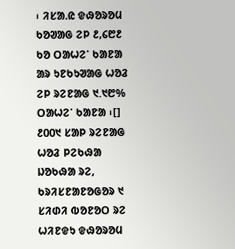᱾ ᱤᱥᱟᱹᱭ ᱫᱷᱚᱨᱚᱢ ᱠᱚᱣᱟᱜ ᱮᱞ ᱒,᱔᱘᱒ ᱠᱚ ᱛᱟᱦᱮᱸ ᱠᱟᱱᱟ ᱟᱨ ᱩᱱᱠᱩᱣᱟᱜ ᱦᱚᱲ ᱮᱞ ᱨᱮᱱᱟᱜ ᱑.᱑᱘% ᱛᱟᱦᱮᱸ ᱠᱟᱱᱟ ᱾[]
᱒᱐᱐᱑ ᱥᱟᱞ ᱨᱮᱱᱟᱜ ᱦᱚᱲ ᱞᱮᱠᱷᱟ ᱡᱚᱠᱷᱟ ᱨᱮ, ᱠᱨᱤᱥᱱᱟᱱᱚᱜᱚᱨ ᱑ ᱥᱤᱰᱤ ᱵᱚᱱᱚᱛ ᱨᱮ ᱦᱤᱱᱫᱩ ᱫᱷᱚᱨᱚᱢ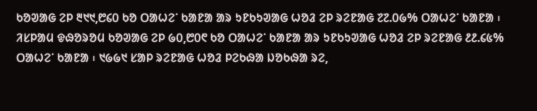ᱠᱚᱣᱟᱜ ᱮᱞ ᱓᱑᱑,᱘᱔᱐ ᱠᱚ ᱛᱟᱦᱮᱸ ᱠᱟᱱᱟ ᱟᱨ ᱩᱱᱠᱩᱣᱟᱜ ᱦᱚᱲ ᱮᱞ ᱨᱮᱱᱟᱜ ᱗᱗.᱐᱙% ᱛᱟᱦᱮᱸ ᱠᱟᱱᱟ ᱾ ᱤᱥᱞᱟᱢ ᱫᱷᱚᱨᱚᱢ ᱠᱚᱣᱟᱜ ᱮᱞ ᱙᱐,᱘᱐᱖ ᱠᱚ ᱛᱟᱦᱮᱸ ᱠᱟᱱᱟ ᱟᱨ ᱩᱱᱠᱩᱣᱟᱜ ᱦᱚᱲ ᱮᱞ ᱨᱮᱱᱟᱜ ᱒᱒.᱔᱕% ᱛᱟᱦᱮᱸ ᱠᱟᱱᱟ ᱾ ᱑᱙᱙᱑ ᱥᱟᱞ ᱨᱮᱱᱟᱜ ᱦᱚᱲ ᱞᱮᱠᱷᱟ ᱡᱚᱠᱷᱟ ᱨᱮ,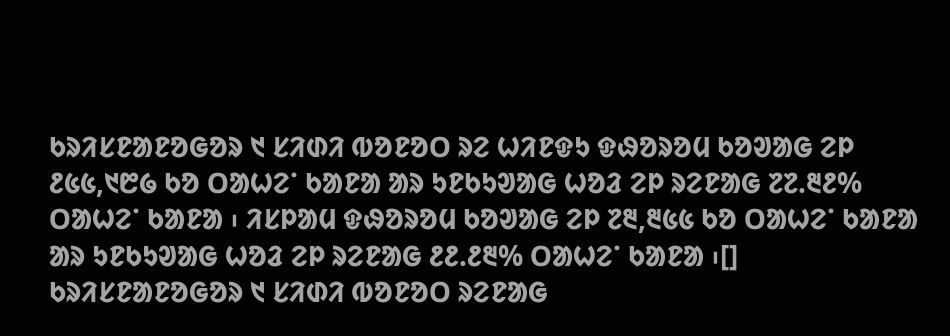ᱠᱨᱤᱥᱱᱟᱱᱚᱜᱚᱨ ᱑ ᱥᱤᱰᱤ ᱵᱚᱱᱚᱛ ᱨᱮ ᱦᱤᱱᱫᱩ ᱫᱷᱚᱨᱚᱢ ᱠᱚᱣᱟᱜ ᱮᱞ ᱒᱕᱕,᱑᱘᱙ ᱠᱚ ᱛᱟᱦᱮᱸ ᱠᱟᱱᱟ ᱟᱨ ᱩᱱᱠᱩᱣᱟᱜ ᱦᱚᱲ ᱮᱞ ᱨᱮᱱᱟᱜ ᱗᱗.᱓᱒% ᱛᱟᱦᱮᱸ ᱠᱟᱱᱟ ᱾ ᱤᱥᱞᱟᱢ ᱫᱷᱚᱨᱚᱢ ᱠᱚᱣᱟᱜ ᱮᱞ ᱗᱓,᱓᱕᱕ ᱠᱚ ᱛᱟᱦᱮᱸ ᱠᱟᱱᱟ ᱟᱨ ᱩᱱᱠᱩᱣᱟᱜ ᱦᱚᱲ ᱮᱞ ᱨᱮᱱᱟᱜ ᱒᱒.᱒᱓% ᱛᱟᱦᱮᱸ ᱠᱟᱱᱟ ᱾[]
ᱠᱨᱤᱥᱱᱟᱱᱚᱜᱚᱨ ᱑ ᱥᱤᱰᱤ ᱵᱚᱱᱚᱛ ᱨᱮᱱᱟᱜ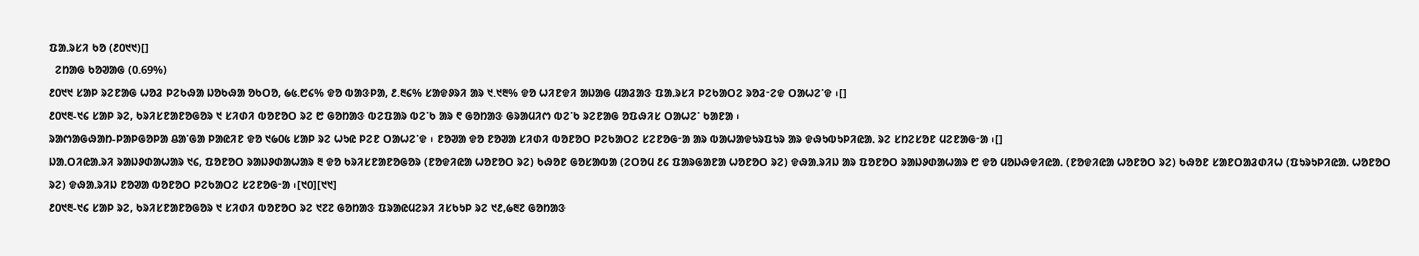ᱯᱟᱹᱨᱥᱤ ᱠᱚ (᱒᱐᱑᱑)[]
  ᱮᱴᱟᱜ ᱠᱚᱣᱟᱜ (0.69%)
᱒᱐᱑᱑ ᱥᱟᱞ ᱨᱮᱱᱟᱜ ᱦᱚᱲ ᱞᱮᱠᱷᱟ ᱡᱚᱠᱷᱟ ᱚᱠᱛᱚ, ᱙᱕.᱘᱔% ᱫᱚ ᱵᱟᱝᱞᱟ, ᱒.᱓᱔% ᱥᱟᱫᱽᱨᱤ ᱟᱨ ᱑.᱑᱓% ᱫᱚ ᱦᱤᱱᱫᱤ ᱟᱡᱟᱜ ᱢᱟᱲᱟᱝ ᱯᱟᱹᱨᱥᱤ ᱞᱮᱠᱟᱛᱮ ᱨᱚᱲᱼᱮᱫ ᱛᱟᱦᱮᱸᱫ ᱾[]
᱒᱐᱑᱓-᱑᱔ ᱥᱟᱞ ᱨᱮ, ᱠᱨᱤᱥᱱᱟᱱᱚᱜᱚᱨ ᱑ ᱥᱤᱰᱤ ᱵᱚᱱᱚᱛ ᱨᱮ ᱘ ᱜᱚᱴᱟᱝ ᱵᱮᱯᱟᱨ ᱵᱮᱸᱠ ᱟᱨ ᱖ ᱜᱚᱴᱟᱝ ᱜᱨᱟᱢᱤᱬ ᱵᱮᱸᱠ ᱨᱮᱱᱟᱜ ᱚᱯᱷᱤᱥ ᱛᱟᱦᱮᱸ ᱠᱟᱱᱟ ᱾
ᱨᱟᱬᱟᱜᱷᱟᱴ-ᱞᱟᱞᱜᱚᱞᱟ ᱪᱟᱸᱜᱟ ᱞᱟᱭᱤᱱ ᱫᱚ ᱑᱙᱐᱕ ᱥᱟᱞ ᱨᱮ ᱦᱩᱭ ᱞᱮᱱ ᱛᱟᱦᱮᱸᱫ ᱾ ᱱᱚᱣᱟ ᱫᱚ ᱱᱚᱣᱟ ᱥᱤᱰᱤ ᱵᱚᱱᱚᱛ ᱞᱮᱠᱟᱛᱮ ᱥᱮᱱᱚᱜᱼᱟ ᱟᱨ ᱵᱟᱦᱟᱫᱩᱨᱯᱩᱨ ᱟᱨ ᱫᱷᱩᱵᱩᱞᱤᱭᱟᱹ ᱨᱮ ᱥᱴᱮᱥᱚᱱ ᱢᱮᱱᱟᱜᱼᱟ ᱾[]
ᱡᱟᱹᱛᱤᱭᱟᱹᱨᱤ ᱨᱟᱡᱽᱰᱟᱦᱟᱨ ᱑᱔, ᱯᱚᱱᱚᱛ ᱨᱟᱡᱽᱰᱟᱦᱟᱨ ᱓ ᱫᱚ ᱠᱨᱤᱥᱱᱟᱱᱚᱜᱚᱨ (ᱱᱚᱫᱤᱭᱟ ᱦᱚᱱᱚᱛ ᱨᱮ) ᱠᱷᱚᱱ ᱜᱚᱥᱟᱵᱟ (ᱮᱛᱚᱢ ᱒᱔ ᱯᱟᱨᱜᱟᱱᱟ ᱦᱚᱱᱚᱛ ᱨᱮ) ᱫᱷᱟᱹᱨᱤᱡ ᱟᱨ ᱯᱚᱱᱚᱛ ᱨᱟᱡᱽᱰᱟᱦᱟᱨ ᱘ ᱫᱚ ᱢᱚᱡᱷᱫᱤᱭᱟᱹ (ᱱᱚᱫᱤᱭᱟ ᱦᱚᱱᱚᱛ ᱨᱮ) ᱠᱷᱚᱱ ᱥᱟᱱᱛᱟᱲᱰᱤᱦ (ᱯᱩᱨᱩᱞᱤᱭᱟᱹ ᱦᱚᱱᱚᱛ ᱨᱮ) ᱫᱷᱟᱹᱨᱤᱡ ᱱᱚᱣᱟ ᱵᱚᱱᱚᱛ ᱞᱮᱠᱟᱛᱮ ᱥᱮᱱᱚᱜᱼᱟ ᱾[᱑᱐][᱑᱑]
᱒᱐᱑᱓-᱑᱔ ᱥᱟᱞ ᱨᱮ, ᱠᱨᱤᱥᱱᱟᱱᱚᱜᱚᱨ ᱑ ᱥᱤᱰᱤ ᱵᱚᱱᱚᱛ ᱨᱮ ᱑᱗᱗ ᱜᱚᱴᱟᱝ ᱯᱨᱟᱭᱢᱮᱨᱤ ᱤᱥᱠᱩᱞ ᱨᱮ ᱑᱒,᱙᱓᱗ ᱜᱚᱴᱟᱝ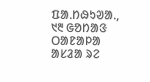ᱯᱟᱹᱴᱷᱩᱣᱟᱹ, ᱑᱓ ᱜᱚᱴᱟᱝ ᱛᱟᱱᱟᱞᱟ ᱟᱥᱲᱟ ᱨᱮ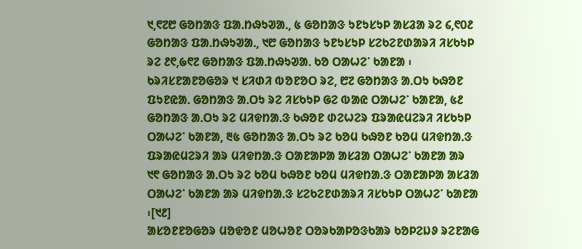᱑,᱖᱗᱘ ᱜᱚᱴᱟᱝ ᱯᱟᱹᱴᱷᱩᱣᱟᱹ, ᱕ ᱜᱚᱴᱟᱝ ᱩᱱᱩᱥᱩᱞ ᱟᱥᱲᱟ ᱨᱮ ᱔,᱖᱐᱒ ᱜᱚᱴᱟᱝ ᱯᱟᱹᱴᱷᱩᱣᱟᱹ, ᱑᱘ ᱜᱚᱴᱟᱝ ᱩᱱᱩᱥᱩᱞ ᱥᱮᱠᱮᱱᱰᱟᱨᱤ ᱤᱥᱠᱩᱞ ᱨᱮ ᱒᱖,᱙᱖᱗ ᱜᱚᱴᱟᱝ ᱯᱟᱹᱴᱷᱩᱣᱟᱹ ᱠᱚ ᱛᱟᱦᱮᱸ ᱠᱟᱱᱟ ᱾
ᱠᱨᱤᱥᱱᱟᱱᱚᱜᱚᱨ ᱑ ᱥᱤᱰᱤ ᱵᱚᱱᱚᱛ ᱨᱮ, ᱘᱗ ᱜᱚᱴᱟᱝ ᱟᱹᱛᱩ ᱠᱷᱚᱱ ᱯᱩᱱᱭᱟᱹ ᱜᱚᱴᱟᱝ ᱟᱹᱛᱩ ᱨᱮ ᱤᱥᱠᱩᱞ ᱜᱮ ᱵᱟᱭ ᱛᱟᱦᱮᱸ ᱠᱟᱱᱟ, ᱕᱒ ᱜᱚᱴᱟᱝ ᱟᱹᱛᱩ ᱨᱮ ᱢᱤᱫᱴᱟᱹᱝ ᱠᱷᱚᱱ ᱰᱮᱦᱮᱨ ᱯᱨᱟᱭᱢᱮᱨᱤ ᱤᱥᱠᱩᱞ ᱛᱟᱦᱮᱸ ᱠᱟᱱᱟ, ᱓᱕ ᱜᱚᱴᱟᱝ ᱟᱹᱛᱩ ᱨᱮ ᱠᱚᱢ ᱠᱷᱚᱱ ᱠᱚᱢ ᱢᱤᱫᱴᱟᱹᱝ ᱯᱨᱟᱭᱢᱮᱨᱤ ᱟᱨ ᱢᱤᱫᱴᱟᱹᱝ ᱛᱟᱱᱟᱞᱟ ᱟᱥᱲᱟ ᱛᱟᱦᱮᱸ ᱠᱟᱱᱟ ᱟᱨ ᱑᱖ ᱜᱚᱴᱟᱝ ᱟᱹᱛᱩ ᱨᱮ ᱠᱚᱢ ᱠᱷᱚᱱ ᱠᱚᱢ ᱢᱤᱫᱴᱟᱹᱝ ᱛᱟᱱᱟᱞᱟ ᱟᱥᱲᱟ ᱛᱟᱦᱮᱸ ᱠᱟᱱᱟ ᱟᱨ ᱢᱤᱫᱴᱟᱹᱝ ᱥᱮᱠᱮᱱᱰᱟᱨᱤ ᱤᱥᱠᱩᱞ ᱛᱟᱦᱮᱸ ᱠᱟᱱᱟ ᱾[᱑᱒]
ᱟᱥᱚᱱᱱᱚᱜᱚᱨ ᱢᱚᱫᱚᱱ ᱢᱚᱦᱚᱱ ᱛᱚᱨᱠᱟᱞᱚᱝᱠᱟᱨ ᱠᱚᱞᱮᱡᱽ ᱨᱮᱱᱟᱜ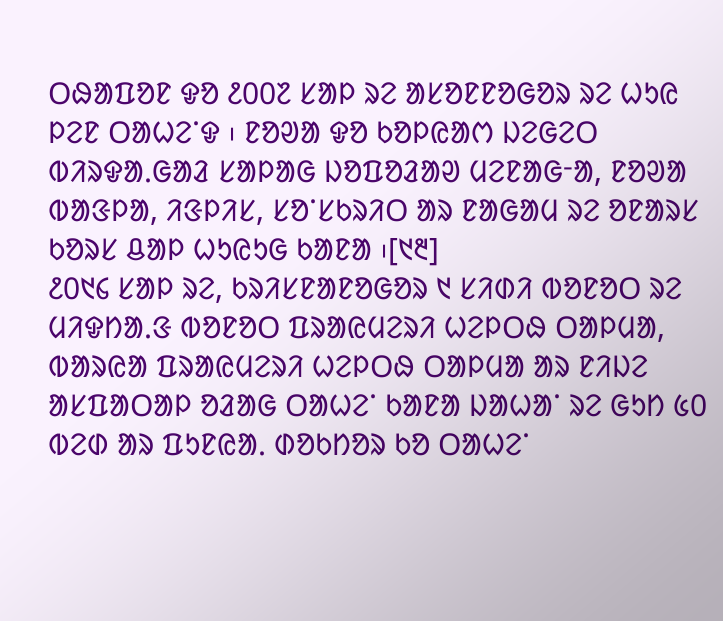ᱛᱷᱟᱯᱚᱱ ᱫᱚ ᱒᱐᱐᱗ ᱥᱟᱞ ᱨᱮ ᱟᱥᱚᱱᱱᱚᱜᱚᱨ ᱨᱮ ᱦᱩᱭ ᱞᱮᱱ ᱛᱟᱦᱮᱸᱫ ᱾ ᱱᱚᱣᱟ ᱫᱚ ᱠᱚᱞᱭᱟᱬ ᱡᱮᱜᱮᱛ ᱵᱤᱨᱫᱟᱹᱜᱟᱲ ᱥᱟᱞᱟᱜ ᱡᱚᱯᱚᱲᱟᱣ ᱢᱮᱱᱟᱜᱼᱟ, ᱱᱚᱣᱟ ᱵᱟᱝᱞᱟ, ᱤᱝᱞᱤᱥ, ᱥᱚᱸᱥᱠᱨᱤᱛ ᱟᱨ ᱱᱟᱜᱟᱢ ᱨᱮ ᱚᱱᱟᱨᱥ ᱠᱚᱨᱥ ᱪᱟᱞ ᱦᱩᱭᱩᱜ ᱠᱟᱱᱟ ᱾[᱑᱓]
᱒᱐᱑᱔ ᱥᱟᱞ ᱨᱮ, ᱠᱨᱤᱥᱱᱟᱱᱚᱜᱚᱨ ᱑ ᱥᱤᱰᱤ ᱵᱚᱱᱚᱛ ᱨᱮ ᱢᱤᱫᱴᱟᱹᱝ ᱵᱚᱱᱚᱛ ᱯᱨᱟᱭᱢᱮᱨᱤ ᱦᱮᱞᱛᱷ ᱛᱟᱞᱢᱟ, ᱵᱟᱨᱭᱟ ᱯᱨᱟᱭᱢᱮᱨᱤ ᱦᱮᱞᱛᱷ ᱛᱟᱞᱢᱟ ᱟᱨ ᱱᱤᱡᱮ ᱟᱥᱯᱟᱛᱟᱞ ᱚᱲᱟᱜ ᱛᱟᱦᱮᱸ ᱠᱟᱱᱟ ᱡᱟᱦᱟᱸ ᱨᱮ ᱜᱩᱴ ᱕᱐ ᱵᱮᱰ ᱟᱨ ᱯᱩᱱᱭᱟᱹ ᱰᱚᱠᱴᱚᱨ ᱠᱚ ᱛᱟᱦᱮᱸ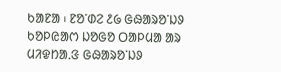ᱠᱟᱱᱟ ᱾ ᱱᱚᱸᱰᱮ ᱒᱙ ᱜᱷᱟᱨᱚᱸᱡᱽ ᱠᱚᱞᱭᱟᱬ ᱡᱚᱜᱚ ᱛᱟᱞᱢᱟ ᱟᱨ ᱢᱤᱫᱴᱟᱹᱝ ᱜᱷᱟᱨᱚᱸᱡᱽ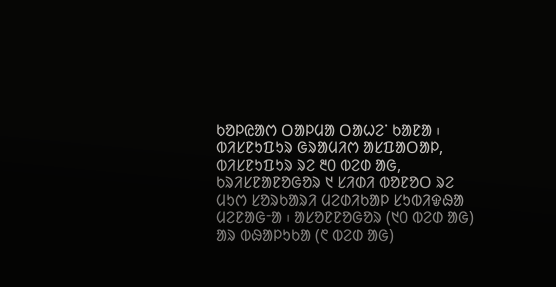ᱠᱚᱞᱭᱟᱬ ᱛᱟᱞᱢᱟ ᱛᱟᱦᱮᱸ ᱠᱟᱱᱟ ᱾
ᱵᱤᱥᱱᱩᱯᱩᱨ ᱜᱨᱟᱢᱤᱬ ᱟᱥᱯᱟᱛᱟᱞ, ᱵᱤᱥᱱᱩᱯᱩᱨ ᱨᱮ ᱓᱐ ᱵᱮᱰ ᱟᱜ, ᱠᱨᱤᱥᱱᱟᱱᱚᱜᱚᱨ ᱑ ᱥᱤᱰᱤ ᱵᱚᱱᱚᱛ ᱨᱮ ᱢᱩᱬ ᱥᱚᱨᱠᱟᱨᱤ ᱢᱮᱰᱤᱠᱟᱞ ᱥᱩᱵᱤᱫᱷᱟ ᱢᱮᱱᱟᱜᱼᱟ ᱾ ᱟᱥᱚᱱᱱᱚᱜᱚᱨ (᱑᱐ ᱵᱮᱰ ᱟᱜ) ᱟᱨ ᱵᱷᱟᱞᱩᱠᱟ (᱖ ᱵᱮᱰ ᱟᱜ)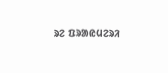ᱨᱮ ᱯᱨᱟᱭᱢᱮᱨᱤ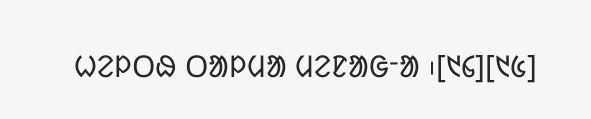ᱦᱮᱞᱛᱷ ᱛᱟᱞᱢᱟ ᱢᱮᱱᱟᱜᱼᱟ ᱾[᱑᱔][᱑᱕]